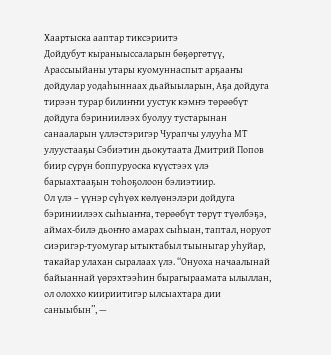Хаартыска ааптар тиксэриитэ
Дойдубут кыраныыссаларын бөҕөргөтүү, Арассыыйаны утары куомуннаспыт арҕааҥы дойдулар уодаһыннаах дьайыыларын, Аҕа дойдуга тирээн турар билиҥҥи уустук кэмҥэ төрөөбүт дойдуга бэриниилээх буолуу тустарынан санааларын үллэстэригэр Чурапчы улууһа МТ улуустааҕы Сэбиэтин дьокутаата Дмитрий Попов биир сүрүн боппуруоска күүстээх үлэ барыахтааҕын тоһоҕолоон бэлиэтиир.
Ол үлэ – үүнэр сүһүөх көлүөнэлэри дойдуга бэриниилээх сыһыаҥҥа, төрөөбүт төрүт түөлбэҕэ, аймах-билэ дьоҥҥо амарах сыһыан, таптал, норуот сиэригэр-туомугар ытыктабыл тыыныгар уһуйар, такайар улахан сыралаах үлэ. “Онуоха начаалынай байыаннай үөрэхтээһин бырагыраамата ылыллан, ол олоххо киириитигэр ылсыахтара дии саныыбын”, —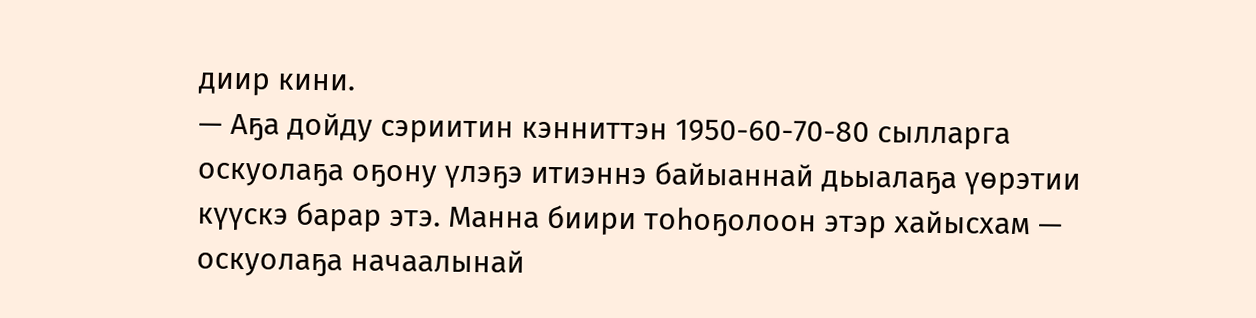диир кини.
— Аҕа дойду сэриитин кэнниттэн 1950-60-70-80 сылларга оскуолаҕа оҕону үлэҕэ итиэннэ байыаннай дьыалаҕа үөрэтии күүскэ барар этэ. Манна биири тоһоҕолоон этэр хайысхам — оскуолаҕа начаалынай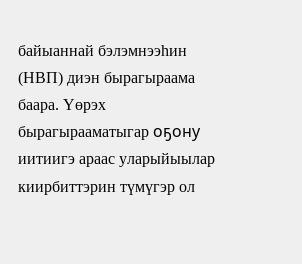байыаннай бэлэмнээһин (НВП) диэн бырагыраама баара. Үөрэх бырагырааматыгар оҕону иитиигэ араас уларыйыылар киирбиттэрин түмүгэр ол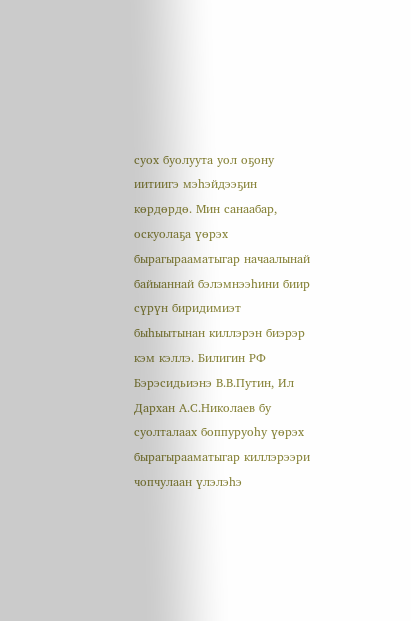суох буолуута уол оҕону иитиигэ мэһэйдээҕин көрдөрдө. Мин санаабар, оскуолаҕа үөрэх бырагырааматыгар начаалынай байыаннай бэлэмнээһини биир сүрүн биридимиэт быһыытынан киллэрэн биэрэр кэм кэллэ. Билигин РФ Бэрэсидьиэнэ В.В.Путин, Ил Дархан А.С.Николаев бу суолталаах боппуруоһу үөрэх бырагырааматыгар киллэрээри чопчулаан үлэлэһэ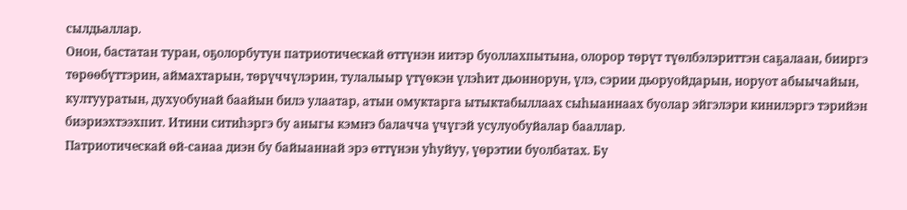сылдьаллар.
Онон, бастатан туран, оҕолорбутун патриотическай өттүнэн иитэр буоллахпытына, олорор төрүт түөлбэлэриттэн саҕалаан, бииргэ төрөөбүттэрин, аймахтарын, төрүччүлэрин, тулалыыр үтүөкэн үлэһит дьоннорун, үлэ, сэрии дьоруойдарын, норуот абыычайын, култууратын, духуобунай баайын билэ улаатар, атын омуктарга ытыктабыллаах сыһыаннаах буолар эйгэлэри кинилэргэ тэрийэн биэриэхтээхпит. Итини ситиһэргэ бу аныгы кэмҥэ балачча үчүгэй усулуобуйалар бааллар.
Патриотическай өй-санаа диэн бу байыаннай эрэ өттүнэн уһуйуу, үөрэтии буолбатах. Бу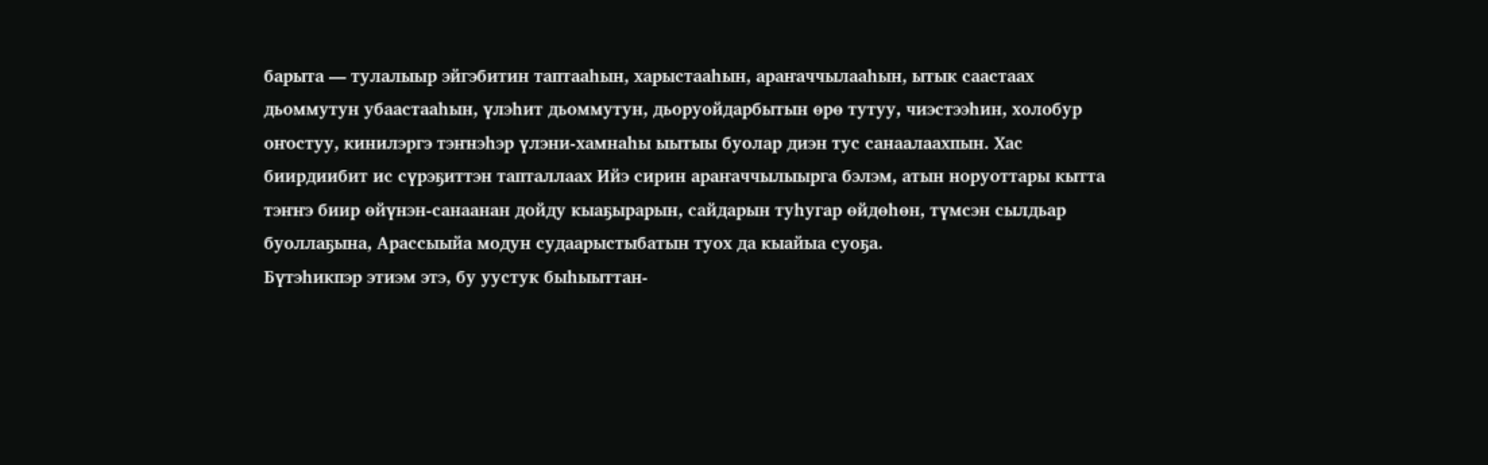барыта — тулалыыр эйгэбитин таптааһын, харыстааһын, араҥаччылааһын, ытык саастаах дьоммутун убаастааһын, үлэһит дьоммутун, дьоруойдарбытын өрө тутуу, чиэстээһин, холобур оҥостуу, кинилэргэ тэҥнэһэр үлэни-хамнаһы ыытыы буолар диэн тус санаалаахпын. Хас биирдиибит ис сүрэҕиттэн тапталлаах Ийэ сирин араҥаччылыырга бэлэм, атын норуоттары кытта тэҥҥэ биир өйүнэн-санаанан дойду кыаҕырарын, сайдарын туһугар өйдөһөн, түмсэн сылдьар буоллаҕына, Арассыыйа модун судаарыстыбатын туох да кыайыа суоҕа.
Бүтэһикпэр этиэм этэ, бу уустук быһыыттан-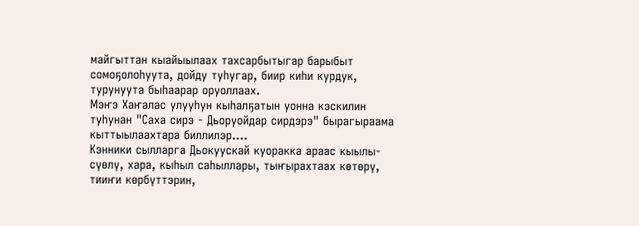майгыттан кыайыылаах тахсарбытыгар барыбыт сомоҕолоһуута, дойду туһугар, биир киһи курдук, турунуута быһаарар оруоллаах.
Мэҥэ Хаҥалас улууһун кыһалҕатын уонна кэскилин туһунан "Саха сирэ - Дьоруойдар сирдэрэ" бырагыраама кыттыылаахтара биллилэр.…
Кэнники сылларга Дьокуускай куоракка араас кыылы-сүөлү, хара, кыһыл саһыллары, тыҥырахтаах көтөрү, тииҥи көрбүттэрин,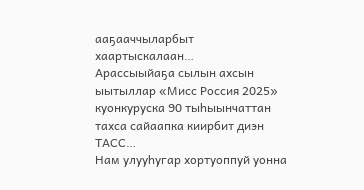ааҕааччыларбыт хаартыскалаан…
Арассыыйаҕа сылын ахсын ыытыллар «Мисс Россия 2025» куонкуруска 90 тыһыынчаттан тахса сайаапка киирбит диэн ТАСС…
Нам улууһугар хортуоппуй уонна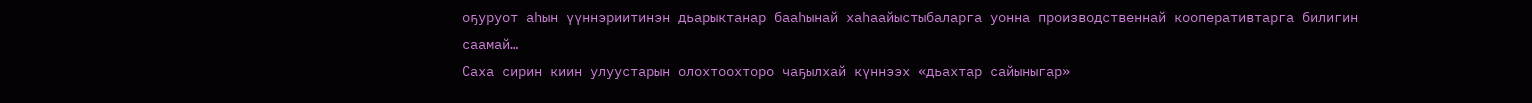оҕуруот аһын үүннэриитинэн дьарыктанар бааһынай хаһаайыстыбаларга уонна производственнай кооперативтарга билигин саамай…
Саха сирин киин улуустарын олохтоохторо чаҕылхай күннээх «дьахтар сайыныгар»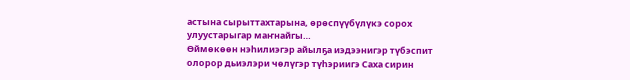астына сырыттахтарына, өрөспүүбүлүкэ сорох улуустарыгар маҥнайгы…
Өймөкөөн нэһилиэгэр айылҕа иэдээнигэр түбэспит олорор дьиэлэри чөлүгэр түһэриигэ Саха сирин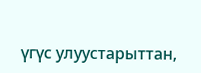үгүс улуустарыттан,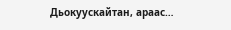Дьокуускайтан, араас…